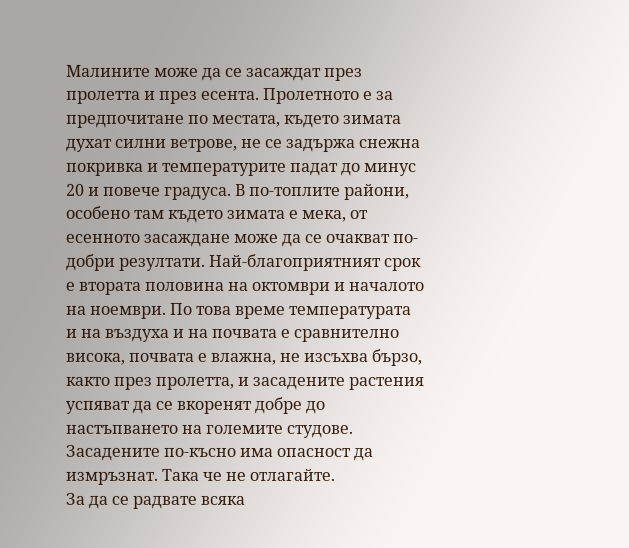Малините може да се засаждат през пролетта и през есента. Пролетното е за предпочитане по местата, където зимата духат силни ветрове, не се задържа снежна покривка и температурите падат до минус 20 и повече градуса. В по-топлите райони, особено там където зимата е мека, от есенното засаждане може да се очакват по-добри резултати. Най-благоприятният срок е втората половина на октомври и началото на ноември. По това време температурата и на въздуха и на почвата е сравнително висока, почвата е влажна, не изсъхва бързо, както през пролетта, и засадените растения успяват да се вкоренят добре до настъпването на големите студове. Засадените по-късно има опасност да измръзнат. Така че не отлагайте.
За да се радвате всяка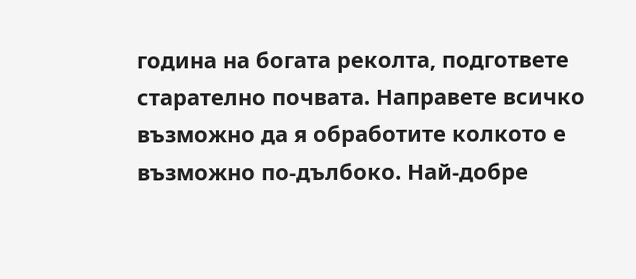година на богата реколта, подгответе старателно почвата. Направете всичко възможно да я обработите колкото е възможно по-дълбоко. Най-добре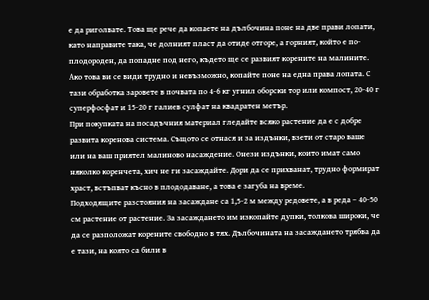е да риголвате. Това ще рече да копаете на дълбочина поне на две прави лопати, като направите така, че долният пласт да отиде отгоре, а горният, който е по-плодороден, да попадне под него, където ще се развият корените на малините. Ако това ви се види трудно и невъзможно, копайте поне на една права лопата. С тази обработка заровете в почвата по 4-6 кг угнил оборски тор или компост, 20-40 г суперфосфат и 15-20 г галиев сулфат на квадратен метър.
При покупката на посадъчния материал гледайте всяко растение да е с добре развита коренова система. Същото се отнася и за издънки, взети от старо ваше или на ваш приятел малиново насаждение. Онези издънки, които имат само няколко коренчета, хич не ги засаждайте. Дори да се прихванат, трудно формират храст, встъпват късно в плододаване, а това е загуба на време.
Подходящите разстояния на засаждане са 1,5-2 м между редовете, а в реда – 40-50 см растение от растение. За засаждането им изкопайте дупки, толкова широки, че да се разположат корените свободно в тях. Дълбочината на засаждането трябва да е тази, на която са били в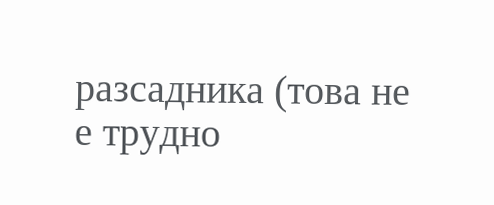разсадника (това не е трудно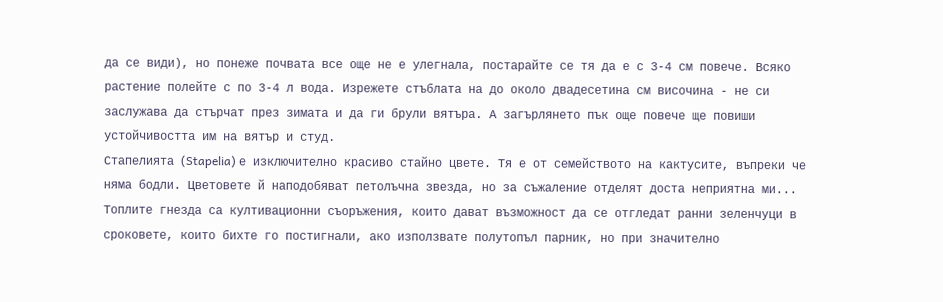да се види), но понеже почвата все още не е улегнала, постарайте се тя да е с 3-4 см повече. Всяко растение полейте с по 3-4 л вода. Изрежете стъблата на до около двадесетина см височина - не си заслужава да стърчат през зимата и да ги брули вятъра. А загърлянето пък още повече ще повиши устойчивостта им на вятър и студ.
Стапелията (Stapelia) е изключително красиво стайно цвете. Тя е от семейството на кактусите, въпреки че няма бодли. Цветовете й наподобяват петолъчна звезда, но за съжаление отделят доста неприятна ми...
Топлите гнезда са култивационни съоръжения, които дават възможност да се отгледат ранни зеленчуци в сроковете, които бихте го постигнали, ако използвате полутопъл парник, но при значително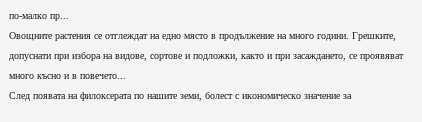по-малко пр...
Овощните растения се отглеждат на едно място в продължение на много години. Грешките, допуснати при избора на видове, сортове и подложки, както и при засаждането, се проявяват много късно и в повечето...
След появата на филоксерата по нашите земи, болест с икономическо значение за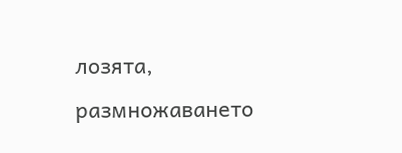лозята, размножаването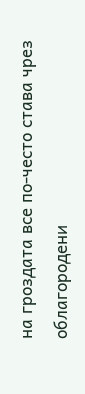на гроздата все по-често става чрез облагородени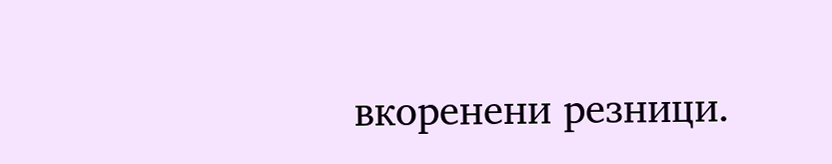вкоренени резници.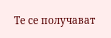Те се получават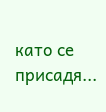като се присадя...